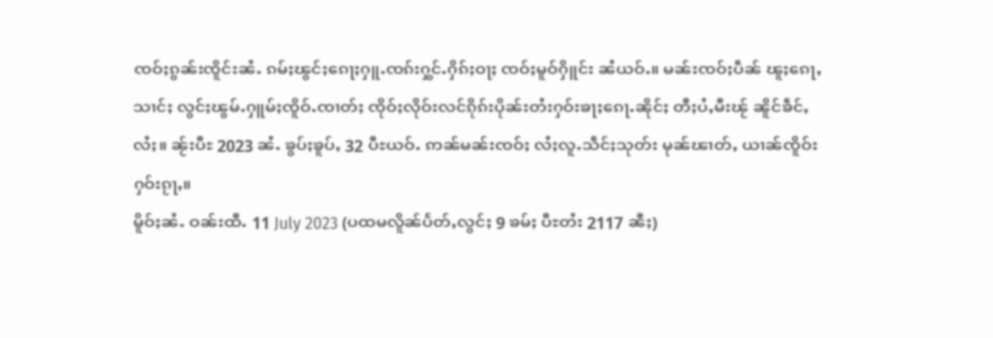ၸဝ်ႈၵွၼ်းၸိူင်းၼႆႉ ၵမ်ႈၽွင်ႈၵေႃႈႁူႉၸၵ်းႁွင်ႉႁိၵ်ႈဝႃႈ ၸဝ်ႈမူဝ်ႁိူင်း ၼႆယဝ်ႉ။ မၼ်းၸဝ်ႈပဵၼ် ၽူႈၵေႃႇသၢင်ႈ လွင်ႈၽွမ်ႉႁူမ်ႈၸိူဝ်ႉၸၢတ်ႈ ၸိုဝ်ႈလိုဝ်းလင်ၵိုၵ်းပိုၼ်းတႆးႁဝ်းၶႃႈၵေႃႉၼိုင်ႈ တီႈပႆႇမီးၽႂ် ၼိူင်ၶဵင်ႇလႆႈ။ ၼႂ်းပီႊ 2023 ၼႆႉ ၶွပ်ႈၶူပ်ႇ 32 ပီႊယဝ်ႉ ဢၼ်မၼ်းၸဝ်ႈ လႆႈလူႉသဵင်ႈသုတ်း မုၼ်ၽၢတ်ႇ ယၢၼ်ၸိူဝ်းႁဝ်းၵႂႃႇ။
မိူဝ်ႈၼႆႉ ဝၼ်းထီႉ 11 July 2023 (ပထမလိူၼ်ပႅတ်ႇလွင်ႈ 9 ၶမ်ႈ ပီႊတႆး 2117 ၼီႈ)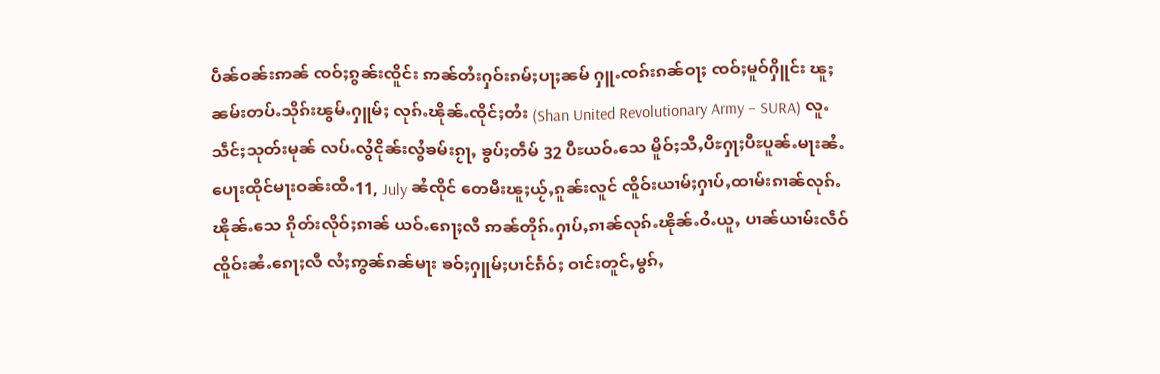ပဵၼ်ဝၼ်းဢၼ် ၸဝ်ႈၵွၼ်းၸိူင်း ဢၼ်တႆးႁဝ်းၵမ်ႈပႃႈၼမ် ႁူႉၸၵ်းၵၼ်ဝႃႈ ၸဝ်ႈမူဝ်ႁိူင်း ၽူႈၼမ်းတပ်ႉသိုၵ်းၽွမ်ႉႁူမ်ႈ လုၵ်ႉၽိုၼ်ႉၸိုင်ႈတႆး (Shan United Revolutionary Army – SURA) လူႉသဵင်ႈသုတ်းမုၼ် လပ်ႉလွႆငိုၼ်းလွႆၶမ်းၵႂႃႇ ၶွပ်ႈတဵမ် 32 ပီႊယဝ်ႉသေ မိူဝ်ႈသီႇပီႊႁႃႈပီႊပူၼ်ႉမႃးၼႆႉ ပေႃးထိုင်မႃးဝၼ်းထီႉ11, July ၼႆၸိုင် တေမီးၽူႈယႂ်ႇၵူၼ်းလူင် ၸိူဝ်းယၢမ်ႈႁၢပ်ႇထၢမ်းၵၢၼ်လုၵ်ႉၽိုၼ်ႉသေ ၵိုတ်းလိုဝ်ႈၵၢၼ် ယဝ်ႉၵေႃႈလီ ဢၼ်တိုၵ်ႉႁၢပ်ႇၵၢၼ်လုၵ်ႉၽိုၼ်ႉဝႆႉယူႇ ပၢၼ်ယၢမ်းလဵဝ်ၸိူဝ်းၼႆႉၵေႃႈလီ လႆႈဢွၼ်ၵၼ်မႃး ၶဝ်ႈႁူမ်ႈပၢင်ၵႅဝ်ႈ ဝၢင်းတူင်ႇမွၵ်ႇ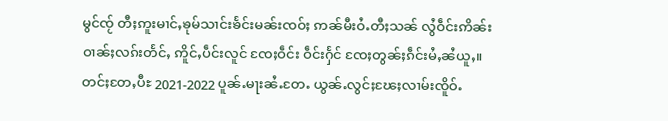မွင်ၸႂ် တီႈဢူးမၢင်ႇၶုမ်သၢင်းၶႅင်းမၼ်းၸဝ်ႈ ဢၼ်မီးဝႆႉတီႈသၼ် လွႆဝဵင်းဢိၼ်း ဝၢၼ်ႈလၵ်းတႅင်ႇ ဢိူင်ႇပဵင်းလူင် ၸႄႈဝဵင်း ဝဵင်းႁႅင် ၸႄႈတွၼ်ႈၵဵင်းမႆႇၼႆယူႇ။ တင်ႈတႄႇပီႊ 2021-2022 ပူၼ်ႉမႃးၼႆႉတႄႉ ယွၼ်ႉလွင်ႈၽႄႈလၢမ်းၸိူဝ်ႉ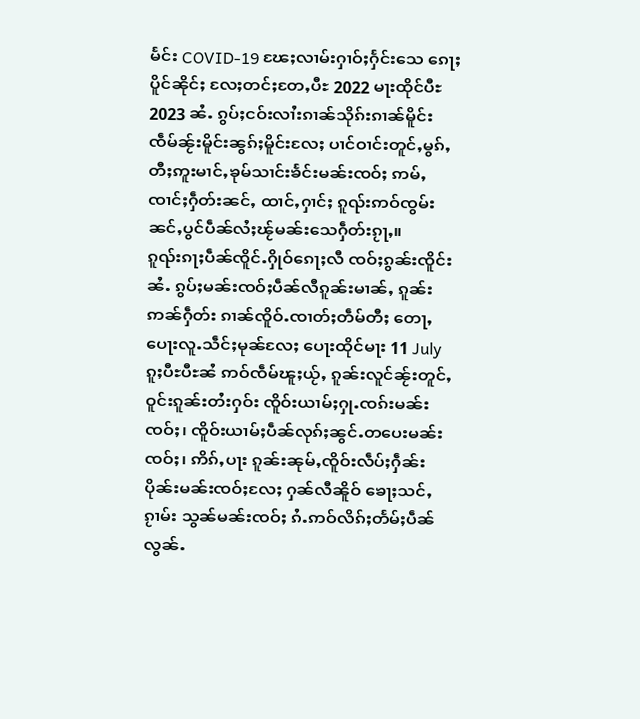မႅင်း COVID-19 ၽႄႈလၢမ်းႁၢဝ်ႈႁႅင်းသေ ၵေႃႈပိူင်ၼိုင်ႈ လႄႈတင်ႈတႄႇပီႊ 2022 မႃးထိုင်ပီႊ2023 ၼႆႉ ၵွပ်ႈငဝ်းလၢႆးၵၢၼ်သိုၵ်းၵၢၼ်မိူင်း ၸဵမ်ၼႂ်းမိူင်းၼွၵ်ႈမိူင်းလႄႈ ပၢင်ဝၢင်းတူင်ႇမွၵ်ႇတီႈဢူးမၢင်ႇၶုမ်သၢင်းၶႅင်းမၼ်းၸဝ်ႈ ဢမ်ႇၸၢင်ႈႁဵတ်းၼင်ႇ ထၢင်ႇႁၢင်ႈ ၵူၺ်းဢဝ်ၸွမ်းၼင်ႇပွင်ပဵၼ်လႆႈၽႂ်မၼ်းသေႁဵတ်းၵႂႃႇ။
ၵူၺ်းၵႃႈပဵၼ်ၸိူင်ႉႁိုဝ်ၵေႃႈလီ ၸဝ်ႈၵွၼ်းၸိူင်းၼႆႉ ၵွပ်ႈမၼ်းၸဝ်ႈပဵၼ်လီၵူၼ်းမၢၼ်ႇ ၵူၼ်းဢၼ်ႁဵတ်း ၵၢၼ်ၸိူဝ်ႉၸၢတ်ႈတဵမ်တီႈ တေႃႇပေႃးလူႉသဵင်ႈမုၼ်လႄႈ ပေႃးထိုင်မႃး 11 July ၵူႈပီႊပီႊၼႆ ဢဝ်ၸဵမ်ၽူႈယႂ်ႇ ၵူၼ်းလူင်ၼႂ်းတူင်ႇဝူင်းၵူၼ်းတႆးႁဝ်း ၸိူဝ်းယၢမ်ႈႁုႉၸၵ်းမၼ်းၸဝ်ႈ၊ ၸိူဝ်းယၢမ်ႈပဵၼ်လုၵ်ႈၼွင်ႉတပေးမၼ်းၸဝ်ႈ၊ ဢိၵ်ႇပႃး ၵူၼ်းၼုမ်ႇၸိူဝ်းလဵပ်ႈႁဵၼ်းပိုၼ်းမၼ်းၸဝ်ႈလႄႈ ႁၼ်လီၼိူဝ် ၶေႃႈသင်ႇၵႂၢမ်း သွၼ်မၼ်းၸဝ်ႈ ၵႆႉဢဝ်လိၵ်ႈတႅမ်ႈပဵၼ်လွၼ်ႉ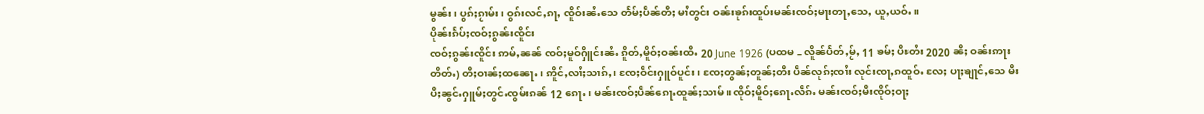မွၼ်း၊ ပွၵ်ႈၵႂၢမ်း၊ ဝွၵ်းလင်ႇၵႃႇ ၸိူဝ်းၼႆႉသေ တႅမ်ႈပဵၼ်တီႈ မၢႆတွင်း ဝၼ်းၶုၵ်းထူပ်းမၼ်းၸဝ်ႈမႃးတႃႇသေႇ ယူႇယဝ်ႉ။
ပိုၼ်းၵႅပ်ႈၸဝ်ႈၵွၼ်းၸိူင်း
ၸဝ်ႈၵွၼ်းၸိူင်း ဢမ်ႇၼၼ် ၸဝ်ႈမူဝ်ႁိူင်းၼႆႉ ၵိူတ်ႇမိူဝ်ႈဝၼ်းထီႉ 20 June 1926 (ပထမ – လိူၼ်ပႅတ်ႇမႂ်ႇ 11 ၶမ်ႈ ပီႊတႆး 2020 ၼီႈ ဝၼ်းဢႃးတိတ်ႉ) တီႈဝၢၼ်ႈထၼေႃႉ၊ ဢိူင်ႇလၢႆႈသၢၵ်ႇ၊ ၸႄႈဝဵင်းႁူဝ်ပူင်း၊ ၸႄႈတွၼ်ႈတူၼ်ႈတီး ပဵၼ်လုၵ်ႈၸၢႆး လုင်းၸႃႇၵထူဝ်ႉ လႄႈ ပႃႈၶျႃင်ႇသေ မီးပီႈၼွင်ႉႁူမ်ႈတွင်ႉၸွမ်းၵၼ် 12 ၵေႃႉ၊ မၼ်းၸဝ်ႈပဵၼ်ၵေႃႉထူၼ်ႈသၢမ်။ ၸိုဝ်ႈမိူဝ်ႈၵေႃႉလဵၵ်ႉ မၼ်းၸဝ်ႈမီးၸိုဝ်ႈဝႃႈ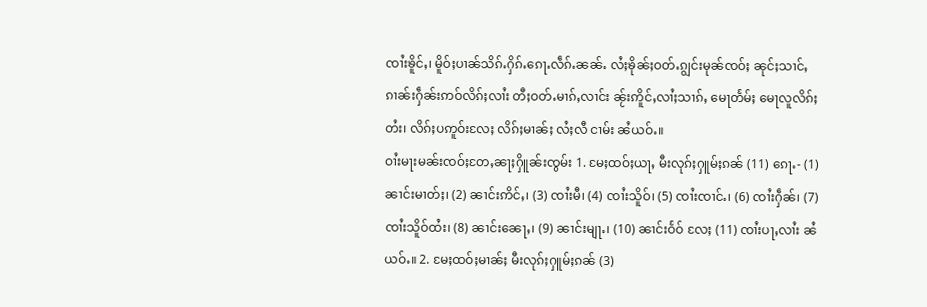ၸၢႆးၶိူင်ႇ၊ မိူဝ်ႈပၢၼ်သိၵ်ႉႁိၵ်ႉၵေႃႉလဵၵ်ႉၼၼ်ႉ လႆႈၶိုၼ်ႈဝတ်ႉၵျွင်းမုၼ်ၸဝ်ႈ ၼုင်ႈသၢင်ႇၵၢၼ်းႁဵၼ်းဢဝ်လိၵ်ႈလၢႆး တီႈဝတ်ႉမၢၵ်ႇလၢင်း ၼႂ်းဢိူင်ႇလၢႆႈသၢၵ်ႇ မေႃတႅမ်ႈ မေႃလူလိၵ်ႈတႆး၊ လိၵ်ႈပဢူဝ်းလႄႈ လိၵ်ႈမၢၼ်ႈ လႆႈလီ ငၢမ်း ၼႆယဝ်ႉ။
ဝၢႆးမႃးမၼ်းၸဝ်ႈတႄႇၼႃႈႁိူၼ်းၸွမ်း 1. မႄႈထဝ်ႈယႃႇ မီးလုၵ်ႈႁူမ်ႈၵၼ် (11) ၵေႃႉ- (1) ၼၢင်းမၢတ်ႈ၊ (2) ၼၢင်းဢိင်ႇ၊ (3) ၸၢႆးမီ၊ (4) ၸၢႆးသိူဝ်၊ (5) ၸၢႆးၸၢင်ႉ၊ (6) ၸၢႆးႁဵၼ်၊ (7) ၸၢႆးသိူဝ်ထႆး၊ (8) ၼၢင်းၼေႃႇ၊ (9) ၼၢင်းမျႃႉ၊ (10) ၼၢင်းဝႅဝ် လႄႈ (11) ၸၢႆးပႃႇလၢႆး ၼႆယဝ်ႉ။ 2. မႄႈထဝ်ႈမၢၼ်ႈ မီးလုၵ်ႈႁူမ်ႈၵၼ် (3)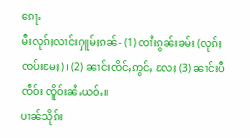ၵေႃႉ
မီးလုၵ်ႈလၢင်းႁူမ်ႈၵၼ်- (1) ၸၢႆးၵွၼ်းၶမ်း (လုၵ်ႈၸပ်းမႄႈ)၊ (2) ၼၢင်းၸိင်ႇဢွင်ႇ လႄႈ (3) ၼၢင်းပီၸဵဝ်း ၸိူဝ်းၼႆႉယဝ်ႉ။
ပၢၼ်သိုၵ်း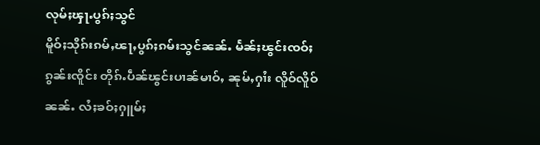လုမ်ႈၾႃႉပွၵ်ႈသွင်
မိူဝ်ႈသိုၵ်းၵမ်ႇၽႃႇပွၵ်ႈၵမ်းသွင်ၼၼ်ႉ မႅၼ်ႈၽွင်းၸဝ်ႈၵွၼ်းၸိူင်း တိုၵ်ႉပဵၼ်ၽွင်းပၢၼ်မၢဝ်ႇ ၼုမ်ႇႁၢႆး လိူဝ်လိူဝ်ၼၼ်ႉ လႆႈၶဝ်ႈႁူမ်ႈ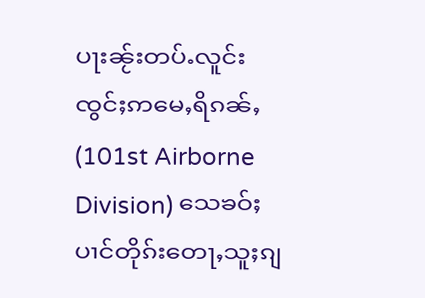ပႃးၼႂ်းတပ်ႉလူင်းၸွင်ႈဢမေႇရိၵၼ်ႇ (101st Airborne Division) သေၶဝ်ႈ ပၢင်တိုၵ်းတေႃႇသူႈၵျ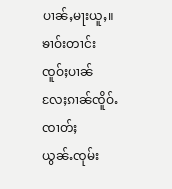ပၢၼ်ႇမႃးယူႇ။
ၶၢဝ်းတၢင်းၸူဝ်ႈပၢၼ် လႄႈၵၢၼ်ၸိူဝ်ႉၸၢတ်ႈ
ယွၼ်ႉၸုမ်း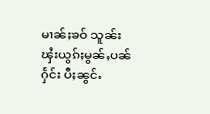မၢၼ်ႈၶဝ် သူၼ်းၾႆးယွၵ်ႈမွၼ်ႇပၼ်ႁႅင်း ပီႈၼွင်ႉ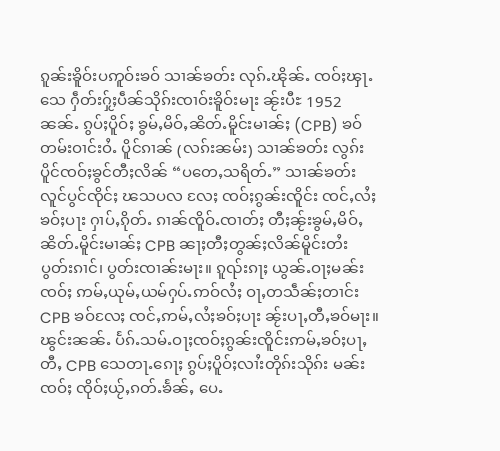ၵူၼ်းၶိူဝ်းပဢူဝ်းၶဝ် သၢၼ်ၶတ်း လုၵ်ႉၽိုၼ်ႉ ၸဝ်ႈၾႃႉသေ ႁဵတ်းႁႂ်ႈပဵၼ်သိုၵ်းၸၢဝ်းၶိူဝ်းမႃး ၼႂ်းပီႊ 1952 ၼၼ်ႉ ၵွပ်ႈပိူဝ်ႈ ၶွမ်ႇမိဝ်ႇၼိတ်ႉမိူင်းမၢၼ်ႈ (CPB) ၶဝ် တမ်းဝၢင်းဝႆႉ ပိူင်ၵၢၼ် (လၵ်းၼမ်း) သၢၼ်ၶတ်း လွၵ်းပိူင်ၸဝ်ႈၶွင်တီႈလိၼ် “ပတေႇသရိတ်ႉ” သၢၼ်ၶတ်းလူင်ပွင်ၸိုင်ႈ ၽသပလ လႄႈ ၸဝ်ႈၵွၼ်းၸိူင်း ၸင်ႇလႆႈၶဝ်ႈပႃး ႁၢပ်ႇၵိုတ်ႉ ၵၢၼ်ၸိူဝ်ႉၸၢတ်ႈ တီႈၼႂ်းၶွမ်ႇမိဝ်ႇၼိတ်ႉမိူင်းမၢၼ်ႈ CPB ၼႃႈတီႈတွၼ်ႈလိၼ်မိူင်းတႆး ပွတ်းၵၢင်၊ ပွတ်းၸၢၼ်းမႃး။ ၵူၺ်းၵႃႈ ယွၼ်ႉဝႃႈမၼ်းၸဝ်ႈ ဢမ်ႇယုမ်ႇယမ်ႁပ်ႉဢဝ်လႆႈ ဝႃႇတသဵၼ်ႈတၢင်း CPB ၶဝ်လႄႈ ၸင်ႇဢမ်ႇလႆႈၶဝ်ႈပႃး ၼႂ်းပႃႇတီႇၶဝ်မႃး။
ၽွင်းၼၼ်ႉ ပႅၵ်ႉသမ်ႉဝႃႈၸဝ်ႈၵွၼ်းၸိူင်းဢမ်ႇၶဝ်ႈပႃႇတီႇ CPB သေတႃႉၵေႃႈ ၵွပ်ႈပိူဝ်ႈလၢႆးတိုၵ်းသိုၵ်း မၼ်းၸဝ်ႈ ၸိုဝ်ႈယႂ်ႇၵတ်ႉၶႅၼ်ႇ ပေႉ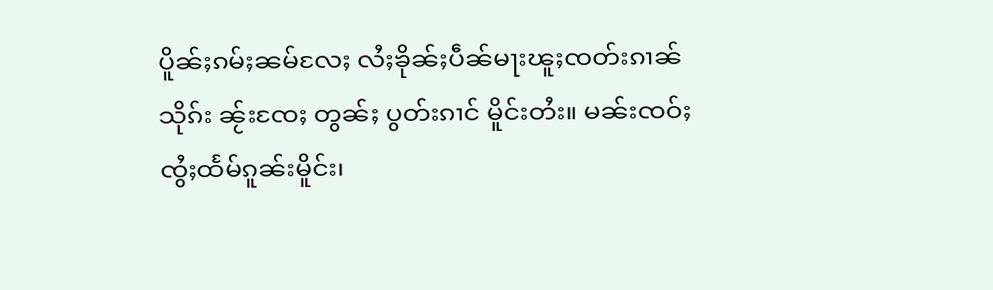ပိူၼ်ႈၵမ်ႈၼမ်လႄႈ လႆႈၶိုၼ်ႈပဵၼ်မႃးၽူႈၸတ်းၵၢၼ်သိုၵ်း ၼႂ်းၸႄႈ တွၼ်ႈ ပွတ်းၵၢင် မိူင်းတႆး။ မၼ်းၸဝ်ႈၸွႆႈထႅမ်ၵူၼ်းမိူင်း၊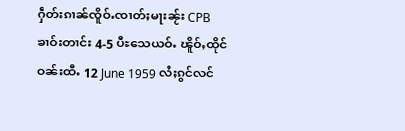ႁဵတ်းၵၢၼ်ၸိူဝ်ႉၸၢတ်ႈမႃးၼႂ်း CPB ၶၢဝ်းတၢင်း 4-5 ပီႊသေယဝ်ႉ ၽိူဝ်ႇထိုင်ဝၼ်းထီႉ 12 June 1959 လႆႈၵွင်လင်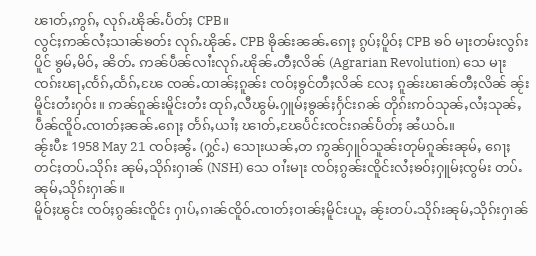ၽၢတ်ႇဢွၵ်ႇ လုၵ်ႉၽိုၼ်ႉပႅတ်ႈ CPB။
လွင်ႈဢၼ်လႆႈသၢၼ်ၶတ်း လုၵ်ႉၽိုၼ်ႉ CPB ၶိုၼ်းၼၼ်ႉၵေႃႈ ၵွပ်ႈပိူဝ်ႈ CPB ၶဝ် မႃးတမ်းလွၵ်းပိူင် ၶွမ်ႇမိဝ်ႇ ၼိတ်ႉ ဢၼ်ပဵၼ်လၢႆးလုၵ်ႉၽိုၼ်ႉတီႈလိၼ် (Agrarian Revolution) သေ မႃးၸၵ်းၽႃႇၸႅၵ်ႇထႅၵ်ႇၽႄ ၸၼ်ႉထၢၼ်ႈၵူၼ်း ၸဝ်ႈၶွင်တီႈလိၼ် လႄႈ ၵူၼ်းၽၢၼ်တီႈလိၼ် ၼႂ်းမိူင်းတႆးႁဝ်း။ ဢၼ်ၵူၼ်းမိူင်းတႆး ထုၵ်ႇလီၽွမ်ႉႁူမ်ႈၶွၼ်ႈႁႅင်းၵၼ် တိုၵ်းဢဝ်သုၼ်ႇလႆႈသုၼ်ႇပဵၼ်ၸိူဝ်ႉၸၢတ်ႈၼၼ်ႉၵေႃႈ တႅၵ်ႇယၢႆႈ ၽၢတ်ႇၽႄပႅင်းၸင်းၵၼ်ပႅတ်ႈ ၼႆယဝ်ႉ။
ၼႂ်းပီႊ 1958 May 21 ၸဝ်ႈၼွႆႉ (ႁွင်ႉ) သေႃးယၼ်ႇတ ဢွၼ်ႁူဝ်သူၼ်းတုမ်ၵူၼ်းၼုမ်ႇ ၵေႃႈတင်ႈတပ်ႉသိုၵ်း ၼုမ်ႇသိုၵ်းႁၢၼ် (NSH) သေ ဝၢႆးမႃး ၸဝ်ႈၵွၼ်းၸိူင်းလႆႈၶဝ်ႈႁူမ်ႈၸွမ်း တပ်ႉၼုမ်ႇသိုၵ်းႁၢၼ်။
မိူဝ်ႈၽွင်း ၸဝ်ႈၵွၼ်းၸိူင်း ႁၢပ်ႇၵၢၼ်ၸိူဝ်ႉၸၢတ်ႈဝၢၼ်ႈမိူင်းယူႇ ၼႂ်းတပ်ႉသိုၵ်းၼုမ်ႇသိုၵ်းႁၢၼ်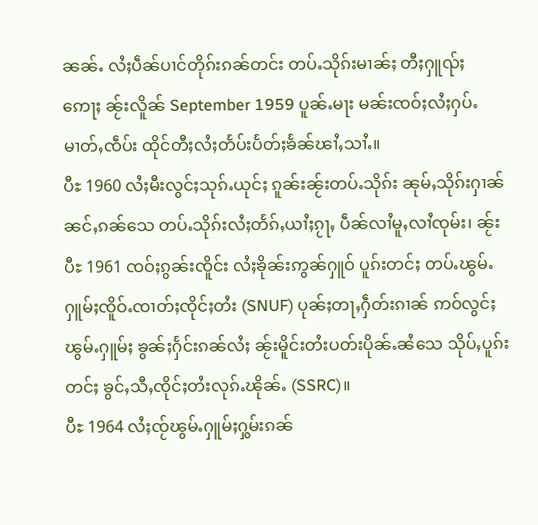ၼၼ်ႉ လႆႈပဵၼ်ပၢင်တိုၵ်းၵၼ်တင်း တပ်ႉသိုၵ်းမၢၼ်ႈ တီႈႁူၺ်ႈဢေႃႈ ၼႂ်းလိူၼ် September 1959 ပူၼ်ႉမႃး မၼ်းၸဝ်ႈလႆႈႁပ်ႉမၢတ်ႇၸဵပ်း ထိုင်တီႈလႆႈတႅပ်းပႅတ်ႈၶႅၼ်ၽၢႆႇသၢႆႉ။
ပီႊ 1960 လႆႈမီးလွင်ႈသုၵ်ႉယုင်ႈ ၵူၼ်းၼႂ်းတပ်ႉသိုၵ်း ၼုမ်ႇသိုၵ်းႁၢၼ်ၼင်ႇၵၼ်သေ တပ်ႉသိုၵ်းလႆႈတႅၵ်ႇယၢႆႈၵႂႃႇ ပဵၼ်လၢႆမူႇလၢႆၸုမ်း၊ ၼႂ်းပီႊ 1961 ၸဝ်ႈၵွၼ်းၸိူင်း လႆႈၶိုၼ်းဢွၼ်ႁူဝ် ပူၵ်းတင်ႈ တပ်ႉၽွမ်ႉႁူမ်ႈၸိူဝ်ႉၸၢတ်ႈၸိုင်ႈတႆး (SNUF) ပုၼ်ႈတႃႇႁဵတ်းၵၢၼ် ဢဝ်လွင်ႈၽွမ်ႉႁူမ်ႈ ၶွၼ်ႈႁႅင်းၵၼ်လႆႈ ၼႂ်းမိူင်းတႆးပတ်းပိုၼ်ႉၼႆသေ သိုပ်ႇပူၵ်းတင်ႈ ၶွင်ႇသီႇၸိုင်ႈတႆးလုၵ်ႉၽိုၼ်ႉ (SSRC)။
ပီႊ 1964 လႆႈၸႂ်ၽွမ်ႉႁူမ်ႈႁွမ်းၵၼ်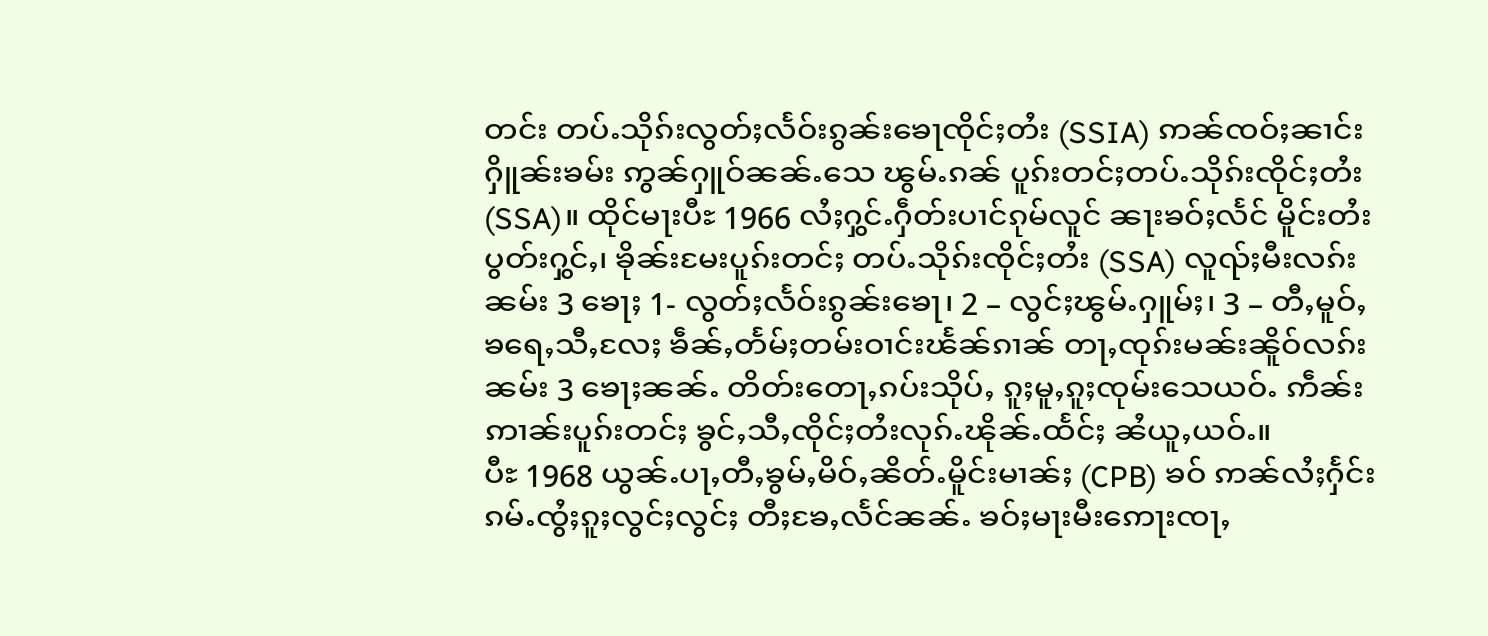တင်း တပ်ႉသိုၵ်းလွတ်ႈလႅဝ်းၵွၼ်းၶေႃၸိုင်ႈတႆး (SSIA) ဢၼ်ၸဝ်ႈၼၢင်းႁိူၼ်းၶမ်း ဢွၼ်ႁူဝ်ၼၼ်ႉသေ ၽွမ်ႉၵၼ် ပူၵ်းတင်ႈတပ်ႉသိုၵ်းၸိုင်ႈတႆး (SSA)။ ထိုင်မႃးပီႊ 1966 လႆႈႁွင်ႉႁဵတ်းပၢင်ၵုမ်လူင် ၼႃးၶဝ်ႈလႅင် မိူင်းတႆးပွတ်းႁွင်ႇ၊ ၶိုၼ်းမႄးပူၵ်းတင်ႈ တပ်ႉသိုၵ်းၸိုင်ႈတႆး (SSA) လူၺ်ႈမီးလၵ်းၼမ်း 3 ၶေႃႈ 1- လွတ်ႈလႅဝ်းၵွၼ်းၶေႃ၊ 2 – လွင်ႈၽွမ်ႉႁူမ်ႈ၊ 3 – တီႇမူဝ်ႇၶရေႇသီႇလႄႈ ၶဵၼ်ႇတႅမ်ႈတမ်းဝၢင်းၽႅၼ်ၵၢၼ် တႃႇၸုၵ်းမၼ်းၼိူဝ်လၵ်းၼမ်း 3 ၶေႃႈၼၼ်ႉ တိတ်းတေႃႇၵပ်းသိုပ်ႇ ၵူႈမူႇၵူႈၸုမ်းသေယဝ်ႉ ဢဵၼ်းဢၢၼ်းပူၵ်းတင်ႈ ၶွင်ႇသီႇၸိုင်ႈတႆးလုၵ်ႉၽိုၼ်ႉထႅင်ႈ ၼႆယူႇယဝ်ႉ။
ပီႊ 1968 ယွၼ်ႉပႃႇတီႇၶွမ်ႇမိဝ်ႇၼိတ်ႉမိူင်းမၢၼ်ႈ (CPB) ၶဝ် ဢၼ်လႆႈႁႅင်းၵမ်ႉၸွႆႈၵူႈလွင်ႈလွင်ႈ တီႈၶႄႇလႅင်ၼၼ်ႉ ၶဝ်ႈမႃးမီးဢေႃးၸႃႇ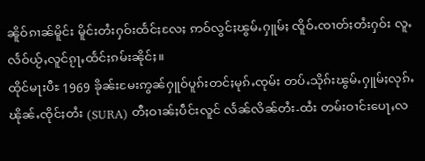ၼိူဝ်ၵၢၼ်မိူင်း မိူင်းတႆးႁဝ်းထႅင်ႈလႄႈ ဢဝ်လွင်ႈၽွမ်ႉႁူမ်ႈ ၸိူဝ်ႉၸၢတ်ႈတႆးႁဝ်း လူႉလႅဝ်ယႂ်ႇလူင်ၵႂႃႇထႅင်ႈၵမ်းၼိုင်ႈ။
ထိုင်မႃးပီႊ 1969 ၶိုၼ်းမႄးဢွၼ်ႁူဝ်ပူၵ်းတင်ႈမုၵ်ႉၸုမ်း တပ်ႉသိုၵ်းၽွမ်ႉႁူမ်ႈလုၵ်ႉၽိုၼ်ႉၸိုင်ႈတႆး (SURA) တီႈဝၢၼ်ႈပဵင်းလူင် လႅၼ်လိၼ်တႆး-ထႆး တမ်းဝၢင်းပေႃႇလ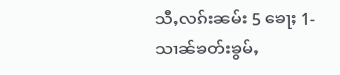သီႇလၵ်းၼမ်း 5 ၶေႃႈ 1- သၢၼ်ၶတ်းၶွမ်ႇ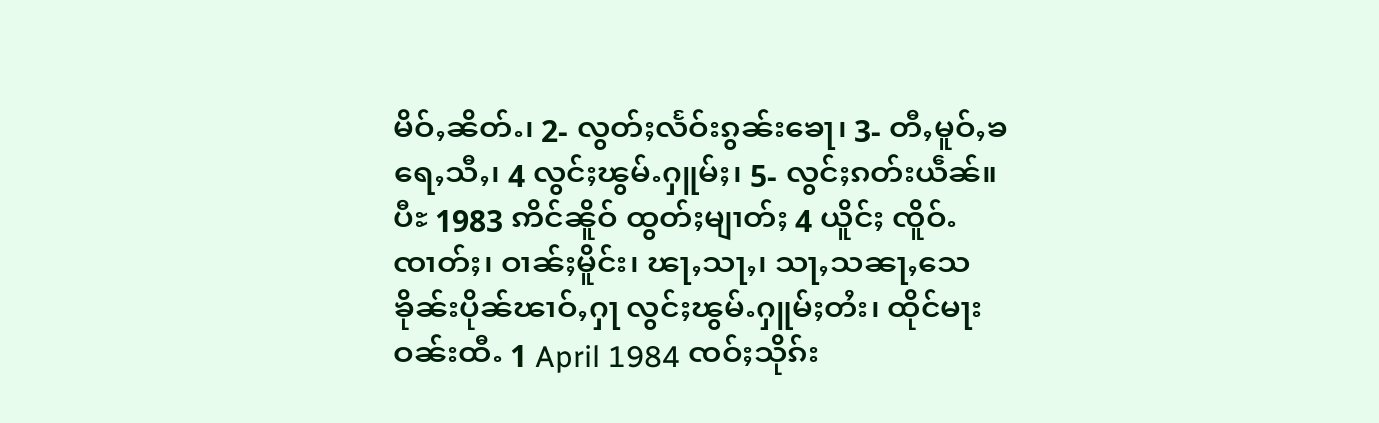မိဝ်ႇၼိတ်ႉ၊ 2- လွတ်ႈလႅဝ်းၵွၼ်းၶေႃ၊ 3- တီႇမူဝ်ႇၶရေႇသီႇ၊ 4 လွင်ႈၽွမ်ႉႁူမ်ႈ၊ 5- လွင်ႈၵတ်းယဵၼ်။
ပီႊ 1983 ဢိင်ၼိူဝ် ထွတ်ႈမျၢတ်ႈ 4 ယိူင်ႈ ၸိူဝ်ႉၸၢတ်ႈ၊ ဝၢၼ်ႈမိူင်း၊ ၽႃႇသႃႇ၊ သႃႇသၼႃႇသေ ၶိုၼ်းပိုၼ်ၽၢဝ်ႇႁႃ လွင်ႈၽွမ်ႉႁူမ်ႈတႆး၊ ထိုင်မႃးဝၼ်းထီႉ 1 April 1984 ၸဝ်ႈသိုၵ်း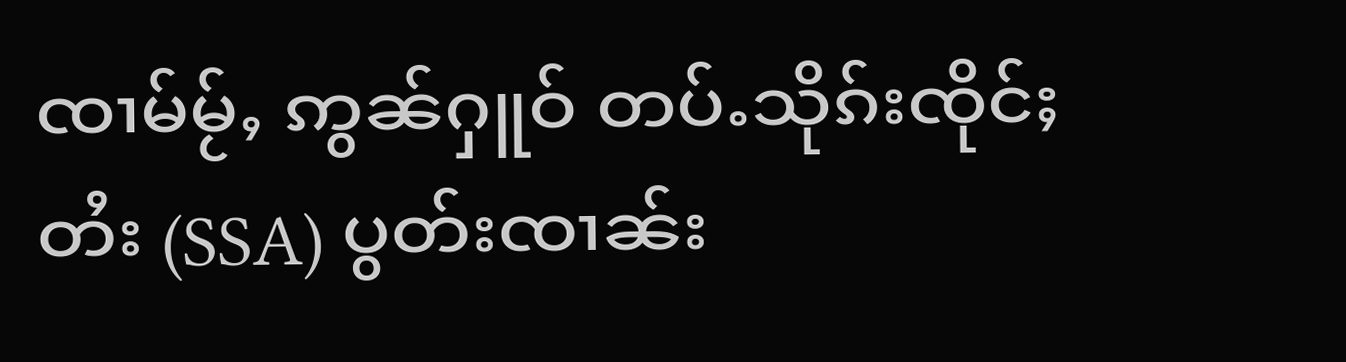ၸၢမ်မႂ်ႇ ဢွၼ်ႁူဝ် တပ်ႉသိုၵ်းၸိုင်ႈတႆး (SSA) ပွတ်းၸၢၼ်း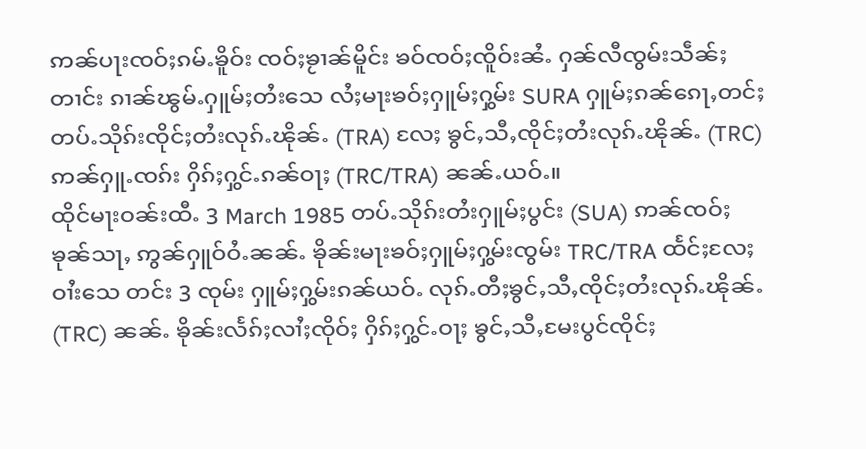ဢၼ်ပႃးၸဝ်ႈၵမ်ႉၶိူဝ်း ၸဝ်ႈၶႂၢၼ်မိူင်း ၶဝ်ၸဝ်ႈၸိူဝ်းၼႆႉ ႁၼ်လီၸွမ်းသဵၼ်ႈတၢင်း ၵၢၼ်ၽွမ်ႉႁူမ်ႈတႆးသေ လႆႈမႃးၶဝ်ႈႁူမ်ႈႁွမ်း SURA ႁူမ်ႈၵၼ်ၵေႃႇတင်ႈ တပ်ႉသိုၵ်းၸိုင်ႈတႆးလုၵ်ႉၽိုၼ်ႉ (TRA) လႄႈ ၶွင်ႇသီႇၸိုင်ႈတႆးလုၵ်ႉၽိုၼ်ႉ (TRC) ဢၼ်ႁူႉၸၵ်း ႁိၵ်ႈႁွင်ႉၵၼ်ဝႃႈ (TRC/TRA) ၼၼ်ႉယဝ်ႉ။
ထိုင်မႃးဝၼ်းထီႉ 3 March 1985 တပ်ႉသိုၵ်းတႆးႁူမ်ႈပွင်း (SUA) ဢၼ်ၸဝ်ႈၶုၼ်သႃႇ ဢွၼ်ႁူဝ်ဝႆႉၼၼ်ႉ ၶိုၼ်းမႃးၶဝ်ႈႁူမ်ႈႁွမ်းၸွမ်း TRC/TRA ထႅင်ႈလႄႈ ဝၢႆးသေ တင်း 3 ၸုမ်း ႁူမ်ႈႁွမ်းၵၼ်ယဝ်ႉ လုၵ်ႉတီႈၶွင်ႇသီႇၸိုင်ႈတႆးလုၵ်ႉၽိုၼ်ႉ (TRC) ၼၼ်ႉ ၶိုၼ်းလႅၵ်ႈလၢႆႈၸိုဝ်ႈ ႁိၵ်ႈႁွင်ႉဝႃႈ ၶွင်ႇသီႇမႄးပွင်ၸိုင်ႈ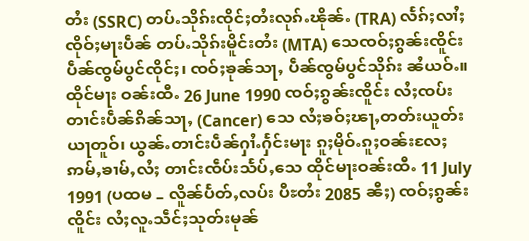တႆး (SSRC) တပ်ႉသိုၵ်းၸိုင်ႈတႆးလုၵ်ႉၽိုၼ်ႉ (TRA) လႅၵ်ႈလၢႆႈၸိုဝ်ႈမႃးပဵၼ် တပ်ႉသိုၵ်းမိူင်းတႆး (MTA) သေၸဝ်ႈၵွၼ်းၸိူင်း ပဵၼ်ၸွမ်ပွင်ၸိုင်ႈ၊ ၸဝ်ႈၶုၼ်သႃႇ ပဵၼ်ၸွမ်ပွင်သိုၵ်း ၼႆယဝ်ႉ။
ထိုင်မႃး ဝၼ်းထီႉ 26 June 1990 ၸဝ်ႈၵွၼ်းၸိူင်း လႆႈၸပ်းတၢင်းပဵၼ်ၵိၼ်သႃႇ (Cancer) သေ လႆႈၶဝ်ႈၽႃႇတတ်းယူတ်းယႃတူဝ်၊ ယွၼ်ႉတၢင်းပဵၼ်ႁၢႆႉႁႅင်းမႃး ၵူႈမိုဝ်ႉၵူႈဝၼ်းလႄႈ ဢမ်ႇၶၢမ်ႇလႆႈ တၢင်းၸဵပ်းသႅပ်ႇသေ ထိုင်မႃးဝၼ်းထီႉ 11 July 1991 (ပထမ – လိူၼ်ပႅတ်ႇလပ်း ပီႊတႆး 2085 ၼီႈ) ၸဝ်ႈၵွၼ်းၸိူင်း လႆႈလူႉသဵင်ႈသုတ်းမုၼ်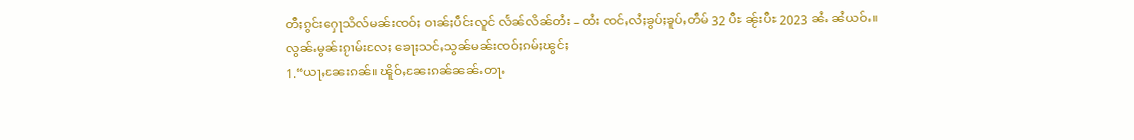တီႈၵွင်းႁေႃသိလ်မၼ်းၸဝ်ႈ ဝၢၼ်ႈပဵင်းလူင် လႅၼ်လိၼ်တႆး – ထႆး ၸင်ႇလႆႈၶွပ်ႈၶူပ်ႇတဵမ် 32 ပီႊ ၼႂ်းပီႊ 2023 ၼႆႉ ၼႆယဝ်ႉ။
လွၼ်ႉမွၼ်းၵႂၢမ်းလႄႈ ၶေႃႈသင်ႇသွၼ်မၼ်းၸဝ်ႈၵမ်ႈၽွင်ႈ
1.“ယႃႇၼႄးၵၼ်။ ၽိူဝ်ႇၼႄးၵၼ်ၼၼ်ႉတႃႉ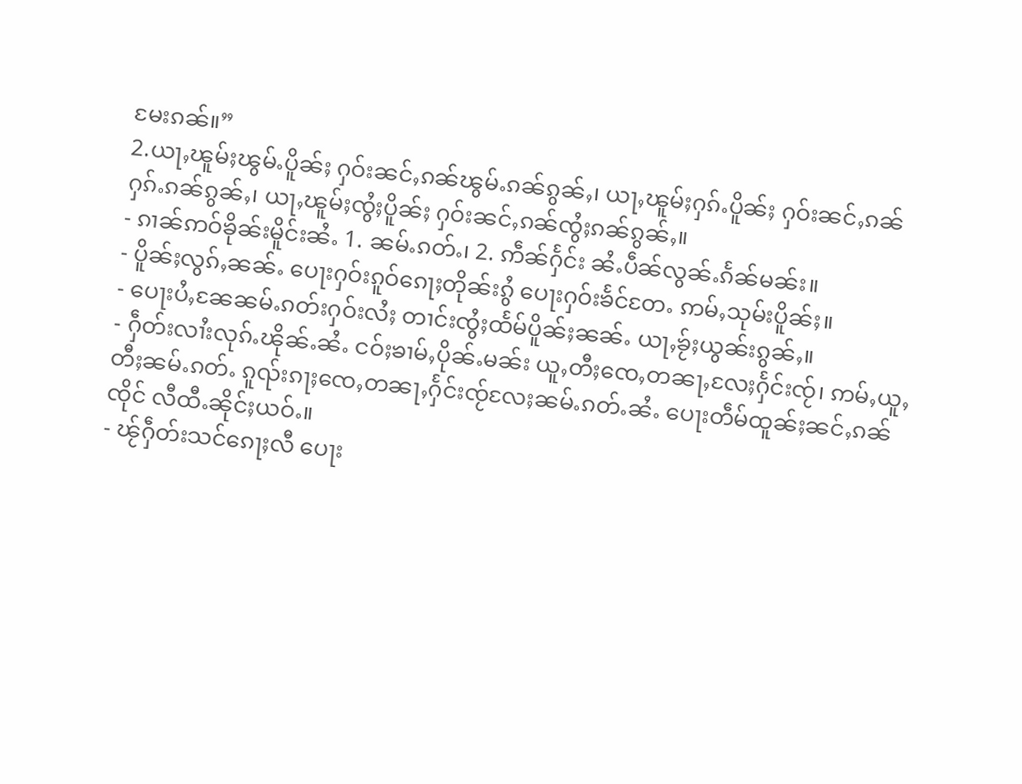မႄးၵၼ်။”
2.ယႃႇၽူမ်ႈၽွမ်ႉပိူၼ်ႈ ႁဝ်းၼင်ႇၵၼ်ၽွမ်ႉၵၼ်ၵွၼ်ႇ၊ ယႃႇၽူမ်ႈႁၵ်ႉပိူၼ်ႈ ႁဝ်းၼင်ႇၵၼ် ႁၵ်ႉၵၼ်ၵွၼ်ႇ၊ ယႃႇၽူမ်ႈၸွႆႈပိူၼ်ႈ ႁဝ်းၼင်ႇၵၼ်ၸွႆႈၵၼ်ၵွၼ်ႇ။
- ၵၢၼ်ဢဝ်ၶိုၼ်းမိူင်းၼႆႉ 1. ၼမ်ႉၵတ်ႉ၊ 2. ဢဵၼ်ႁႅင်း ၼႆႉပဵၼ်လွၼ်ႉၵႅၼ်မၼ်း။
- ပိူၼ်ႈလွၵ်ႇၼၼ်ႉ ပေႃးႁဝ်းၵူဝ်ၵေႃႈတိုၼ်းၵွႆ ပေႃးႁဝ်းၶႅင်တႄႉ ဢမ်ႇသုမ်းပိူၼ်ႈ။
- ပေႃးပႆႇၼႄၼမ်ႉၵတ်းႁဝ်းလႆႈ တၢင်းၸွႆႈထႅမ်ပိူၼ်ႈၼၼ်ႉ ယႃႇၶႂ်ႈယွၼ်းၵွၼ်ႇ။
- ႁဵတ်းလၢႆးလုၵ်ႉၽိုၼ်ႉၼႆႉ ငဝ်ႈၶၢမ်ႇပိုၼ်ႉမၼ်း ယူႇတီႈၸေႇတၼႃႇလႄႈႁႅင်းၸႂ်၊ ဢမ်ႇယူႇတီႈၼမ်ႉၵတ်ႉ ၵူၺ်းၵႃႈၸေႇတၼႃႇႁႅင်းၸႂ်လႄႈၼမ်ႉၵတ်ႉၼႆႉ ပေႃးတဵမ်ထူၼ်ႈၼင်ႇၵၼ်ၸိုင် လီထီႉၼိုင်ႈယဝ်ႉ။
- ၽႂ်ႁဵတ်းသင်ၵေႃႈလီ ပေႃး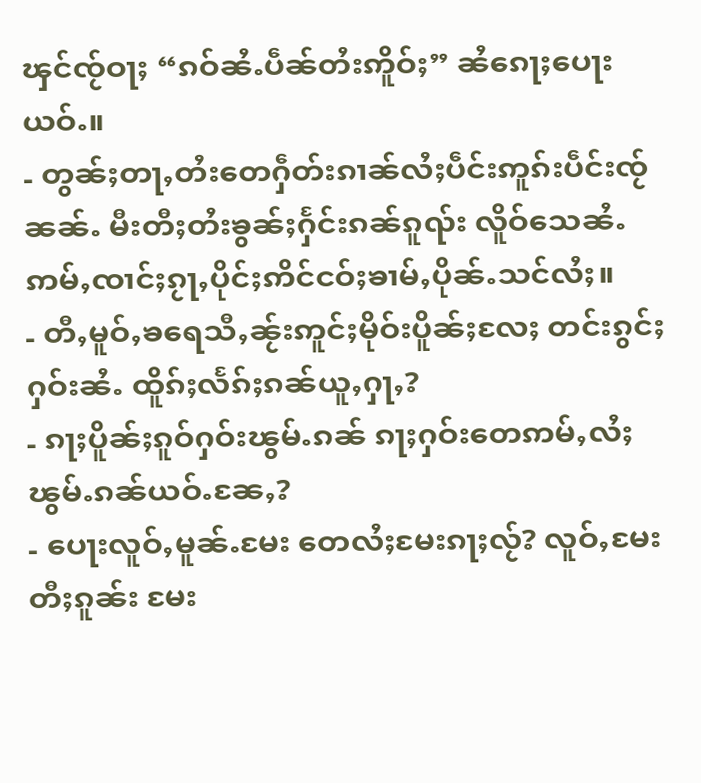ၾင်ၸႂ်ဝႃႈ “ၵဝ်ၼႆႉပဵၼ်တႆးဢိူဝ်ႈ” ၼႆၵေႃႈပေႃးယဝ်ႉ။
- တွၼ်ႈတႃႇတႆးတေႁဵတ်းၵၢၼ်လႆႈပဵင်းဢူၵ်းပဵင်းၸႂ်ၼၼ်ႉ မီးတီႈတႆးၶွၼ်ႈႁႅင်းၵၼ်ၵူၺ်း လိူဝ်သေၼႆႉ ဢမ်ႇၸၢင်ႈၵႂႃႇပိုင်ႈဢိင်ငဝ်ႈၶၢမ်ႇပိုၼ်ႉသင်လႆႈ။
- တီႇမူဝ်ႇၶရေသီႇၼႂ်းဢူင်ႈမိုဝ်းပိူၼ်ႈလႄႈ တင်းၵွင်ႈႁဝ်းၼႆႉ ထိူၵ်ႈလႅၵ်ႈၵၼ်ယူႇႁႃႇ?
- ၵႃႈပိူၼ်ႈၵူဝ်ႁဝ်းၽွမ်ႉၵၼ် ၵႃႈႁဝ်းတေဢမ်ႇလႆႈၽွမ်ႉၵၼ်ယဝ်ႉၼႄႇ?
- ပေႃးလူဝ်ႇမူၼ်ႉမႄး တေလႆႈမႄးၵႃႈလႂ်? လူဝ်ႇမႄးတီႈၵူၼ်း မႄး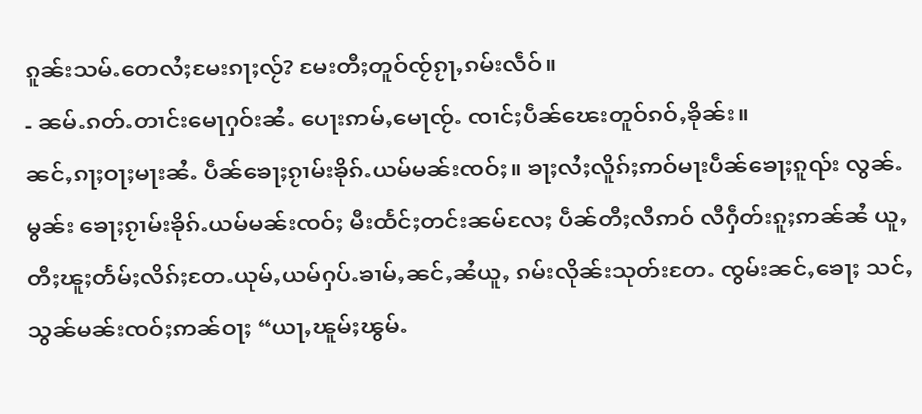ၵူၼ်းသမ်ႉတေလႆႈမႄးၵႃႈလႂ်? မႄးတီႈတူဝ်ၸႂ်ၵႂႃႇၵမ်းလဵဝ်။
- ၼမ်ႉၵတ်ႉတၢင်းမေႃႁဝ်းၼႆႉ ပေႃးဢမ်ႇမေႃၸႂ်ႉ ၸၢင်ႈပဵၼ်ၽေးတူဝ်ၵဝ်ႇၶိုၼ်း။
ၼင်ႇၵႃႈဝႃႈမႃးၼႆႉ ပဵၼ်ၶေႃႈၵႂၢမ်းၶိုၵ်ႉယမ်မၼ်းၸဝ်ႈ။ ၶႃႈလႆႈလိူၵ်ႈဢဝ်မႃးပဵၼ်ၶေႃႈၵူၺ်း လွၼ်ႉမွၼ်း ၶေႃႈၵႂၢမ်းၶိုၵ်ႉယမ်မၼ်းၸဝ်ႈ မီးထႅင်ႈတင်းၼမ်လႄႈ ပဵၼ်တီႈလီဢဝ် လီႁဵတ်းၵူႈဢၼ်ၼႆ ယူႇတီႈၽူႈတႅမ်ႈလိၵ်ႈတႄႉယုမ်ႇယမ်ႁပ်ႉၶၢမ်ႇၼင်ႇၼႆယူႇ ၵမ်းလိုၼ်းသုတ်းတႄႉ ၸွမ်းၼင်ႇၶေႃႈ သင်ႇသွၼ်မၼ်းၸဝ်ႈဢၼ်ဝႃႈ “ယႃႇၽူမ်ႈၽွမ်ႉ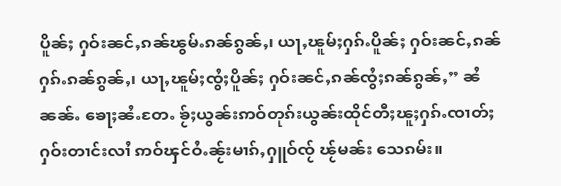ပိူၼ်ႈ ႁဝ်းၼင်ႇၵၼ်ၽွမ်ႉၵၼ်ၵွၼ်ႇ၊ ယႃႇၽူမ်ႈႁၵ်ႉပိူၼ်ႈ ႁဝ်းၼင်ႇၵၼ် ႁၵ်ႉၵၼ်ၵွၼ်ႇ၊ ယႃႇၽူမ်ႈၸွႆႈပိူၼ်ႈ ႁဝ်းၼင်ႇၵၼ်ၸွႆႈၵၼ်ၵွၼ်ႇ” ၼႆၼၼ်ႉ ၶေႃႈၼႆႉတႄႉ ၶႂ်ႈယွၼ်းဢဝ်တုၵ်းယွၼ်းထိုင်တီႈၽူႈႁၵ်ႉၸၢတ်ႈႁဝ်းတၢင်းလၢႆ ဢဝ်ၾင်ဝႆႉၼႂ်းမၢၵ်ႇႁူဝ်ၸႂ် ၽႂ်မၼ်း သေၵမ်း။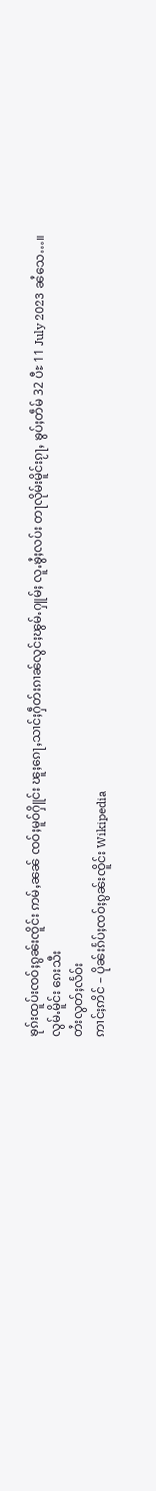ၶုၵ်းထူပ်းၸဝ်ႈၵွၼ်းၸိူင်း ဢမ်ႇၼၼ် ၸဝ်ႈမူဝ်ႁိူင်း ၽူႈၵေႃႇသၢင်ႈႁဵတ်းၵၢၼ်လွင်ႈၽွမ်ႉႁူမ်ႈ လူႉၶွႆႈလပ်း တႃလိုမ်းမိူင်းၵႂႃႇ ၶွပ်ႈတဵမ် 32 ပီႊ 11 July 2023 ၼႆသေ…။
လွမ်ႉမိူင်း ၵေးသီး
တႆးလွတ်ႈလႅဝ်း
ဢၢင်ႈဢိင် – ပိုၼ်းၵႅပ်ႈၸဝ်ႈၵွၼ်းၸိူင်း Wikipedia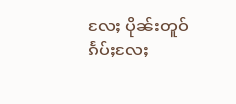လႄႈ ပိုၼ်းတူဝ်ၵႅပ်ႈလႄႈ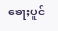ၶေႃႈပူင်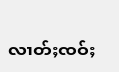လၢတ်ႈၸဝ်ႈ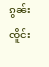ၵွၼ်းၸိူင်း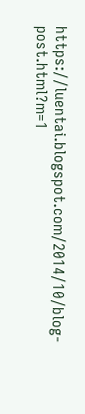https://luentai.blogspot.com/2014/10/blog-post.html?m=1